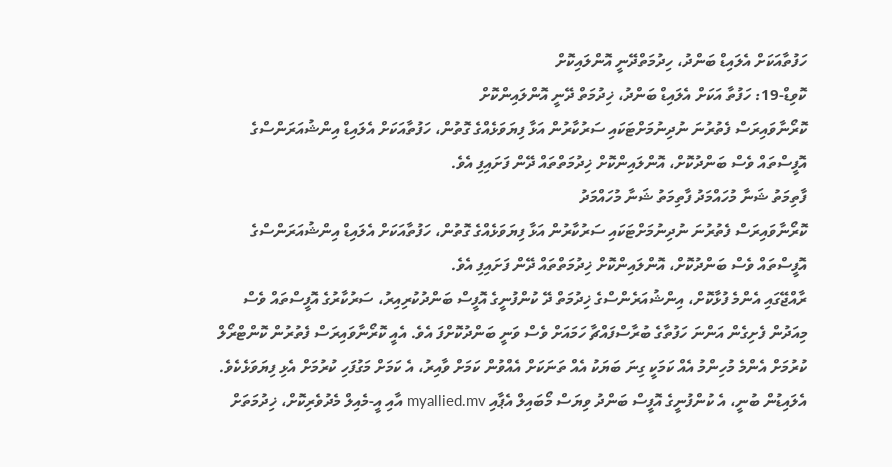ހަފުތާއަކަށް އެލައިޑް ބަންދު، ހިދުމަތްދޭނީ އޮންލައިކޮށް
ކޮވިޑް-19: ހަފުތާ އަކަށް އެލައިޑް ބަންދު، ޚިދުމަތް ދޭނީ އޮންލައިންކޮށް
ކޮރޯނާވައިރަސް ފެތުރުނަ ނުދިނުމަށްޓަކައި ސަރުކާރުން އަޅާ ފިޔަވަޅެއްގެ ގޮތުން، ހަފުތާއަކަށް އެލައިޑް އިންޝުއަރަންސްގެ އޮފީސްތައް ވެސް ބަންދުކޮށް، އޮންލައިންކޮށް ޚިދުމަތްތައް ދޭން ފަށައިފި އެވެ.
ފާތިމަތު ޝަނާ މުހައްމަދު ފާތިމަތު ޝަނާ މުހައްމަދު
ކޮރޯނާވައިރަސް ފެތުރުނަ ނުދިނުމަށްޓަކައި ސަރުކާރުން އަޅާ ފިޔަވަޅެއްގެ ގޮތުން، ހަފުތާއަކަށް އެލައިޑް އިންޝުއަރަންސްގެ އޮފީސްތައް ވެސް ބަންދުކޮށް، އޮންލައިންކޮށް ޚިދުމަތްތައް ދޭން ފަށައިފި އެވެ.
ރާއްޖޭގައި އެންމެ ފުޅާކޮށް، އިންޝުއަރެންސްގެ ޚިދުމަތް ދޭ ކުންފުނީގެ އޮފީސް ބަންދުކުރިއިރު، ސަރުކާރުގެ އޮފީސްތައް ވެސް މިއަދުން ފެށިގެން އަންނަ ހަފުތާގެ ބުރާސްފައްޗާ ހަމައަށް ވެސް ވަނީ ބަންދުކޮށްފަ އެވެ. އެއީ ކޮރޯނާވައިރަސް ފެތުރުން ކޮންޓްރޯލް ކުރުމަށް އެންމެ މުހިންމު އެއް ކަމަކީ ގިނަ ބަޔަކު އެއް ތަނަކަށް އެއްވުން ކަމަށް ވާއިރު، އެ ކަމަށް މަގުފަހި ކުރުމަށް އެޅި ފިޔަވަޅެކެވެ.
އެލައިޑުން ބުނީ، އެ ކުންފުނީގެ އޮފީސް ބަންދު ވިޔަސް މޯބައިލް އެޕާއި myallied.mv އާއި އީ-މެއިލް މެދުވެރިކޮށް، ޚިދުމަތަށް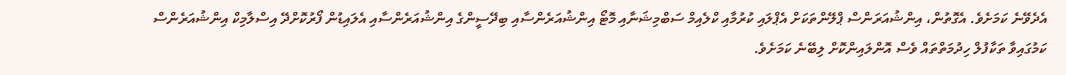އެދެވޭނެ ކަމަށެވެ. އެގޮތުން، އިންޝުއަރަންސް ޕްލޭންތަކަށް އެޕްލައި ކުރުމާއި ކްލެއިމް ސަބްމިޝަނާއި މޮޓޯ އިންޝުއަރެންސާއި ބިދޭސީންގެ އިންޝުއަރެންސާއި އެލައިޑުން ފޯރުކޮށްދޭ އިސްލާމިކް އިންޝުއަރެންސް ކަމުގައިވާ ތަކާފުލް ހިދުމަތްތައް ވެސް އޮންލައިންކޮށް ލިބޭނެ ކަމަށެވެ.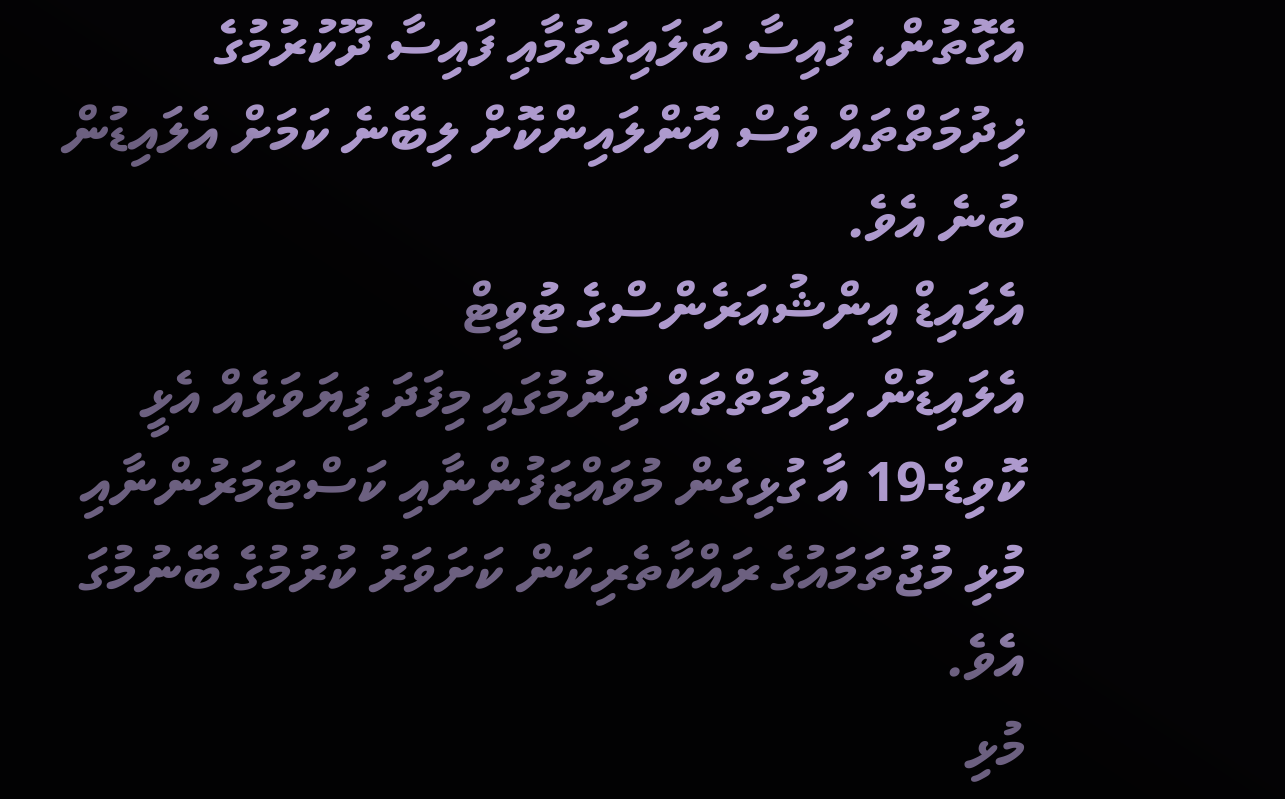އެގޮތުން، ފައިސާ ބަލައިގަތުމާއި ފައިސާ ދޫކުރުމުގެ ޚިދުމަތްތައް ވެސް އޮންލައިންކޮށް ލިބޭނެ ކަމަށް އެލައިޑުން ބުނެ އެވެ.
އެލައިޑް އިންޝުއަރެންސްގެ ޓުވީޓް
އެލައިޑުން ހިދުމަތްތައް ދިނުމުގައި މިފަދަ ފިޔަވަޅެއް އެޅީ ކޮވިޑް-19 އާ ގުޅިގެން މުވައްޒަފުންނާއި ކަސްޓަމަރުންނާއި މުޅި މުޖުތަމައުގެ ރައްކާތެރިކަން ކަށަވަރު ކުރުމުގެ ބޭނުމުގަ އެވެ.
މުޅި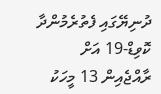ދުނިޔޭގައި ފެތުރެމުންދާ ކޮވިޑް-19 އަށް ރާއްޖެއިން 13 މީހަކު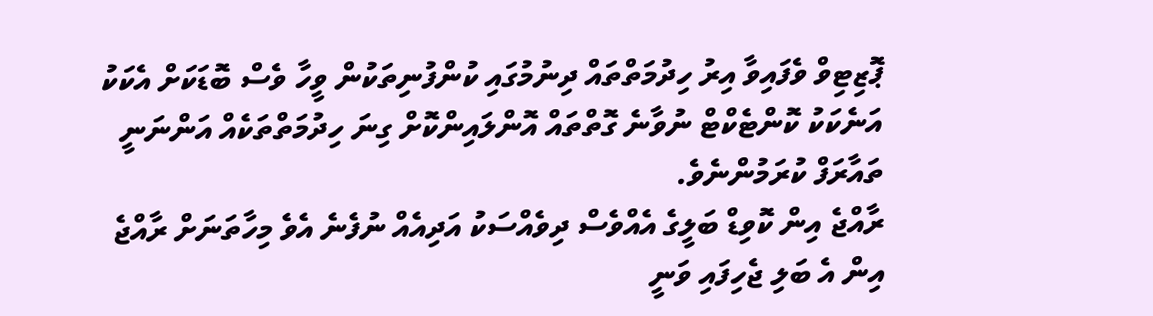ޕޮޒިޓިވް ވެފައިވާ އިރު ހިދުމަތްތައް ދިނުމުގައި ކުންފުނިތަކުން ވީހާ ވެސް ބޮޑަކަށް އެކަކު އަނެކަކު ކޮންޓެކްޓް ނުވާނެ ގޮތްތައް އޮންލައިންކޮށް ގިނަ ހިދުމަތްތަކެއް އަންނަނީ ތައާރަފް ކުރަމުންނެވެ.
ރާއްޖެ އިން ކޮވިޑް ބަލީގެ އެއްވެސް ދިވެއްސަކު އަދިއެއް ނުފެނެ އެވެ މިހާތަނަށް ރާއްޖެ އިން އެ ބަލި ޖެހިފައި ވަނީ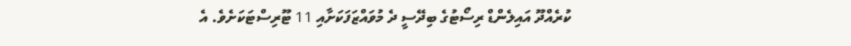ކުރެއްދޫ އައިލެންޑް ރިސޯޓުގެ ބިދޭސީ ދެ މުވައްޒަފަކަށާއި 11 ޓޫރިސްޓަކަށެވެ. އެ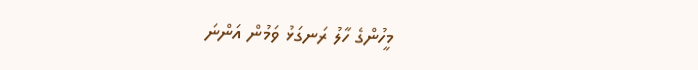މީހުންގެ ހާލު ރަނގަޅު ވަމުން އަންނަ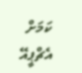ކަމަށް އެޗްޕީއޭ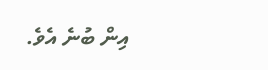އިން ބުނެ އެވެ.